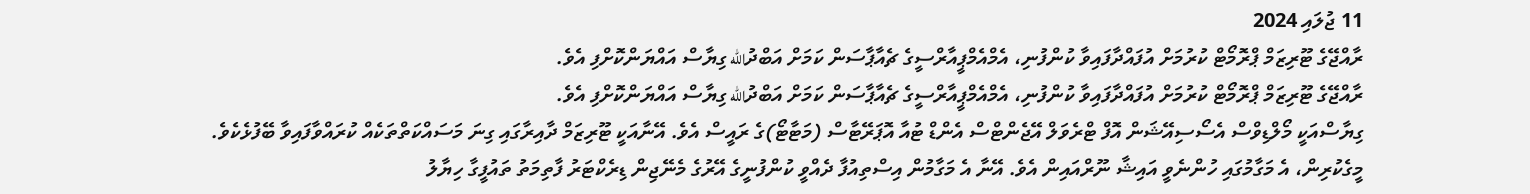11 ޖުލައި 2024
ރާއްޖޭގެ ޓޫރިޒަމް ޕްރޮމޯޓް ކުރުމަށް އުފައްދާފައިވާ ކުންފުނި، އެމްއެމްޕީއާރްސީގެ ޗެއާޕާސަން ކަމަށް އަބްދުالله ގިޔާސް އައްޔަންކޮށްފި އެވެ.
ރާއްޖޭގެ ޓޫރިޒަމް ޕްރޮމޯޓް ކުރުމަށް އުފައްދާފައިވާ ކުންފުނި، އެމްއެމްޕީއާރްސީގެ ޗެއާޕާސަން ކަމަށް އަބްދުالله ގިޔާސް އައްޔަންކޮށްފި އެވެ.
ގިޔާސްއަކީ މޯލްޑިވްސް އެސޯސިއޭޝަން އޮފް ޓްރެވަލް އޭޖެންޓްސް އެންޑް ޓުއާ އޮޕަރޭޓާސް (މަޓާޓޯ)ގެ ރައީސް އެވެ. އޭނާއަކީ ޓޫރިޒަމް ދާއިރާގައި ގިނަ މަސައްކަތްތަކެއް ކުރައްވާފައިވާ ބޭފުޅެކެވެ.
މީގެކުރިން، އެ މަގާމުގައި ހުންނެވީ އައިޝާ ނޫރްއައިން އެވެ. އޭނާ އެ މަގާމުން އިސްތިއުފާ ދެއްވީ ކުންފުނީގެ އޭރުގެ މެނޭޖިން ޑިރެކްޓަރު ފާތިމަތު ތައުފީގާ ހިޔާލު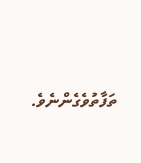ތަފާތުވެގެންނެވެ.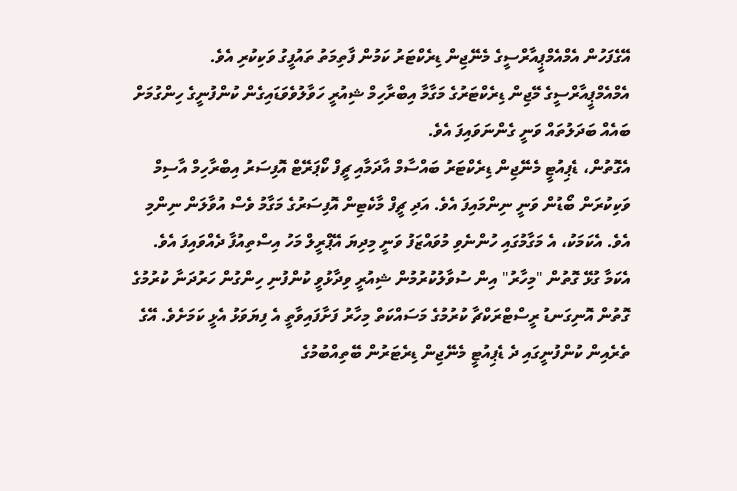އޭގެފަހުން އެމްއެމްޕީއާރްސީގެ މެނޭޖިން ޑިރެކްޓަރު ކަމުން ފާތިމަތު ތައުފީގު ވަކިކުރި އެވެ.
އެމްއެމްޕީއާރްސީގެ މޭޖިން ޑިރެކްޓަރުގެ މަގާމާ އިބްރާހިމް ޝިއުރީ ހަވާލުވެވަޑައިގެން ކުންފުނީގެ ހިންގުމަށް ބައެއް ބަދަލުތައް ވަނީ ގެންނަވައިފަ އެވެ.
އެގޮތުން، ޑެޕިއުޓީ މެނޭޖިން ޑިރެކްޓަރު ބައްސާމް އާދަމާއި ޗީފް ކޯޕަރޭޓް އޮފިސަރު އިބްރާހިމް އާސިމް ވަކިކުރަން ބޯޑުން ވަނީ ނިންމައިފަ އެވެ. އަދި ޗީފް މާކެޓިން އޮފިސަރުގެ މަގާމު ވެސް އުވާލަން ނިންމި އެވެ. އެކަމަކު، އެ މަގާމުގައި ހުންނެވި މުވައްޒަފު ވަނީ މިދިޔަ އޭޕްރީލް މަހު އިސްތިއުފާ ދެއްވައިފަ އެވެ.
އެކަމާ ގުޅޭ ގޮތުން "މިހާރު" އިން ސުވާލުކުރުމުން ޝިއުރީ ވިދާޅުވީ ކުންފުނި ހިންގުން ހަރުދަނާ ކުރުމުގެ ގޮތުން އޮނިގަނޑު ރީސްޓްރަކްޗާ ކުރުމުގެ މަސައްކަތް މިހާރު ފަށާފައިވާތީ އެ ފިޔަވަޅު އެޅީ ކަމަށެވެ. އޭގެ ތެރެއިން ކުންފުނީގައި ދެ ޑެޕިއުޓީ މެނޭޖިން ޑިރެޓަރުން ބޭތިއްބުމުގެ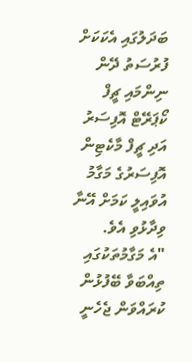ބަދަލުގައި އެކަކަށް ފުރުސަތު ދޭން ނިންމައި ޗީފް ކޯޕަރޭޓް އޮފިސަރު އަދި ޗީފް މާކެޓިން އޮފިސަރުގެ މަގާމު އުވައިލީ ކަމަށް އޭނާ ވިދާޅުވި އެވެ.
"އެ މަގާމުތަކުގައި ތިއްބަވާ ބޭފުޅުން ކުރައްވަން ޖެހެނީ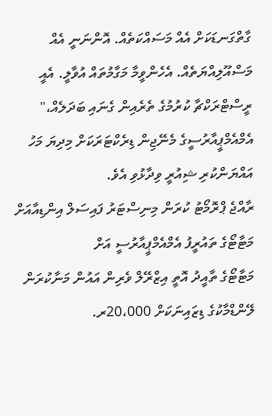ގާތްގަނޑަކަށް އެއް މަސައްކަތެއް. އޮންނަނީ އެއް މަސްއޫލިއްޔަތެއް. އެހެންވީމާ މަގާމުތައް އުވާލީ. އެއީ ރީސްޓްރަކްޗާ ކުރުމުގެ ތެރެއިން ގެނައި ބަދަލެއް،" އެމްއެމްޕީއާރުސީގެ މެނޭޖިން ޑިރެކްޓަރަކަށް މިދިޔަ މަހު އައްޔަންކުރި ޝިއުރީ ވިދާޅުވި އެވެ.
ރާއްޖެ ޕްރޮމޯޓު ކުރަން މިނިސްޓަރު ފައިސަލް އިންޑިއާއަށް
މަޓާޓޯގެ ތައުރީފު އެމްއެމްޕީއާރުސީ އަށް
މަޓާޓޯގެ ތާއީދު އޮތީ އިޒްރޭލް ވެރިން އައުން މަނާކުރަން
ލޭންޑްމާކުގެ ޑިޒައިނަކަށް 20،000ރ.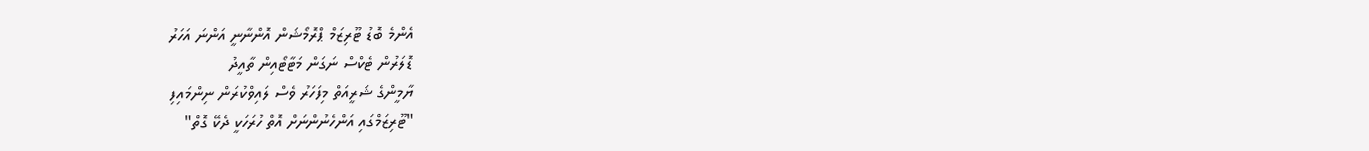އެންމެ ބޮޑު ޓޫރިޒަމް ޕްރޮމޯޝަން އޮންނާނީ އަންނަ އަހަރު
ޑޮލަރުން ޓެކްސް ނަގަން މަޓާޓޯއިން ތާއީދު
ޔާމީންގެ ޝަރީއަތް މިފަހަރު ވެސް ލައިވްކުރަން ނިންމައިފި
"ޓޫރިޒަމްގައި އަންހެނުންނަށް އޮތް ހުރަހަކީ ދެކޭ ގޮތް"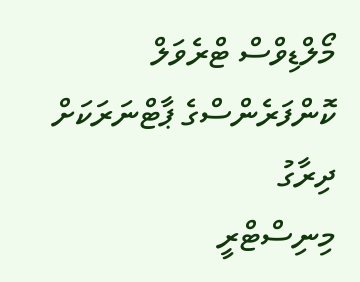މޯލްޑިވްސް ޓްރެވަލް ކޮންފަރެންސްގެ ޕާޓްނަރަކަށް ދިރާގު
މިނިސްޓްރީ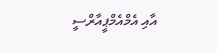އާއި އެމްއެމްޕީއާރްސީ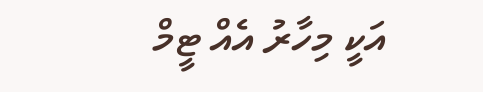އަކީ މިހާރު އެއް ޓީމް